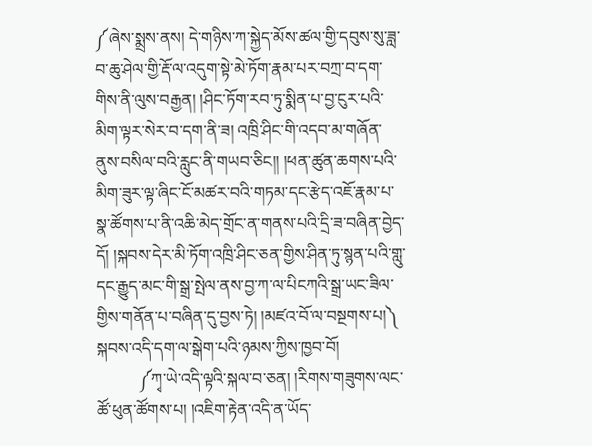༼ཞེས་སྨྲས་ནས། དེ་གཉིས་ཀ་སྐྱེད་མོས་ཚལ་གྱི་དབུས་སུ་ཟླ་བ་ཆུ་ཤེལ་གྱི་རྡོ་ལ་འདུག་སྟེ་མེ་ཏོག་རྣམ་པར་བཀྲ་བ་དག་གིས་ནི་ལུས་བརྒྱན། །ཤིང་ཏོག་རབ་ཏུ་སྨིན་པ་བྱ་ངུར་པའི་མིག་ལྟར་སེར་བ་དག་ནི་ཟ། འཁྲི་ཤིང་གི་འདབ་མ་གཞོན་ནུས་བསིལ་བའི་རླུང་ནི་གཡབ་ཅིང།། །ཕན་ཚུན་ཆགས་པའི་མིག་ཟུར་ལྟ་ཞིང་ངོ་མཚར་བའི་གཏམ་དང་རྩེད་འཇོ་རྣམ་པ་སྣ་ཚོགས་པ་ནི་འཆི་མེད་གྲོང་ན་གནས་པའི་དྲི་ཟ་བཞིན་བྱེད་དོ། །སྐབས་དེར་མི་ཏོག་འཁྲི་ཤིང་ཅན་གྱིས་ཤིན་ཏུ་སྙན་པའི་གླུ་དང་རྒྱུད་མང་གི་སྒྲ་སྤེལ་ནས་བྱ་ཀ་ལ་པིངཀའི་སྒྲ་ཡང་ཟིལ་གྱིས་གནོན་པ་བཞིན་དུ་བྱས་ཏེ། །མཛའ་བོ་ལ་བསྔགས་པ།༽ སྐབས་འདི་དག་ལ་སྒེག་པའི་ཉམས་ཀྱིས་ཁྱབ་བོ།
          ༼ཀྭ་ཡེ་འདི་ལྟའི་སྐལ་བ་ཅན། །རིགས་གཟུགས་ལང་ཚོ་ཕུན་ཚོགས་པ། །འཇིག་རྟེན་འདི་ན་ཡོད་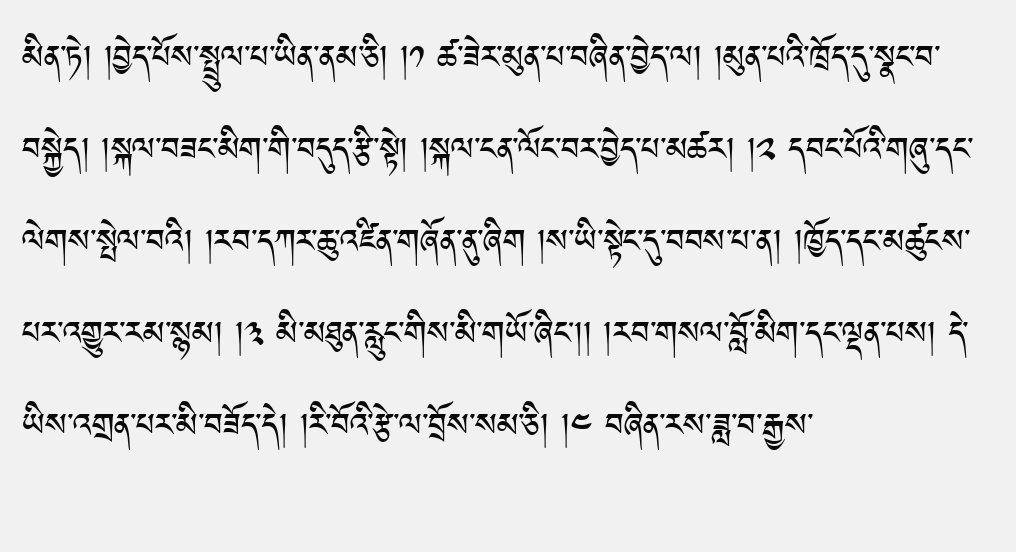མིན་ཏེ། །བྱེད་པོས་སྤྲུལ་པ་ཡིན་ནམ་ཅི། །༡ ཚ་ཟེར་མུན་པ་བཞིན་བྱེད་ལ། །མུན་པའི་ཁྲོད་དུ་སྣང་བ་བསྐྱེད། །སྐལ་བཟང་མིག་གི་བདུད་རྩི་སྟེ། །སྐལ་ངན་ལོང་བར་བྱེད་པ་མཚར། །༢ དབང་པོའི་གཞུ་དང་ལེགས་སྤེལ་བའི། །རབ་དཀར་ཆུ་འཛིན་གཞོན་ནུ་ཞིག །ས་ཡི་སྟེང་དུ་བབས་པ་ན། །ཁྱོད་དང་མཚུངས་པར་འགྱུར་རམ་སྙམ། །༣ མི་མཐུན་རླུང་གིས་མི་གཡོ་ཞིང།། །རབ་གསལ་བློ་མིག་དང་ལྡན་པས། དེ་ཡིས་འགྲན་པར་མི་བཟོད་དེ། །རི་བོའི་རྩེ་ལ་བྲོས་སམ་ཅི། །༤ བཞིན་རས་ཟླ་བ་རྒྱས་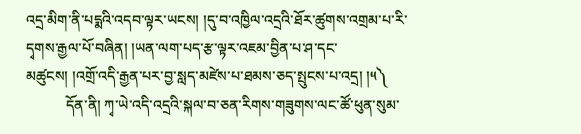འདྲ་མིག་ནི་པདྨའི་འདབ་ལྟར་ཡངས། །དུ་བ་འཁྱིལ་འདྲའི་ཐོར་ཚུགས་འགྲམ་པ་རི་དྭགས་རྒྱལ་པོ་བཞིན། །ཡན་ལག་པད་རྩ་ལྟར་འཇམ་བྱིན་པ་ཤ་དང་མཚུངས། །འགྲོ་འདི་རྒྱན་པར་བྱ་སླད་མཛེས་པ་ཐམས་ཅད་སྤུངས་པ་འདྲ། །༥༽
           དོན་ནི། ཀྭ་ཡེ་འདི་འདྲའི་སྐལ་བ་ཅན་རིགས་གཟུགས་ལང་ཚོ་ཕུན་སུམ་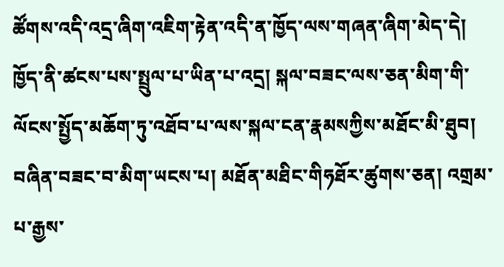ཚོགས་འདི་འདྲ་ཞིག་འཇིག་རྟེན་འདི་ན་ཁྱོད་ལས་གཞན་ཞིག་མེད་དེ། ཁྱོད་ནི་ཚངས་པས་སྤྲུལ་པ་ཡིན་པ་འདྲ། སྐལ་བཟང་ལས་ཅན་མིག་གི་ལོངས་སྤྱོད་མཆོག་ཏུ་འཐོབ་པ་ལས་སྐལ་ངན་རྣམསཀྱིས་མཐོང་མི་ཐུབ། བཞིན་བཟང་བ་མིག་ཡངས་པ། མཐོན་མཐིང་གིཧཐོར་ཚུགས་ཅན། འགྲམ་པ་རྒྱས་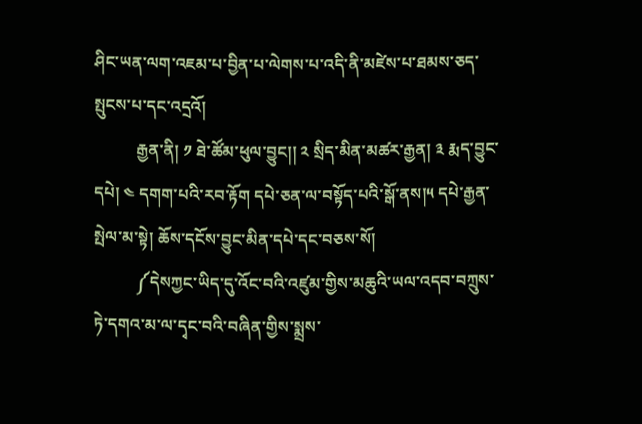ཤིང་ཡན་ལག་འཇམ་པ་བྱིན་པ་ལེགས་པ་འདི་ནི་མཛེས་པ་ཐམས་ཅད་སྤུངས་པ་དང་འདྲའོ།
          རྒྱན་ནི། ༡ ཐེ་ཚོམ་ཕུལ་བྱུང།། ༢ སྲིད་མིན་མཚར་རྒྱན། ༣ རྨད་བྱུང་དཔེ། ༤ དགག་པའི་རབ་རྟོག དཔེ་ཅན་ལ་བསྟོད་པའི་སྒོ་ནས།༥ དཔེ་རྒྱན་སྤེལ་མ་སྟེ། ཆོས་དངོས་བྱུང་མིན་དཔེ་དང་བཅས་སོ།
          ༼དེསཀྱང་ཡིད་དུ་འོང་བའི་འཛུམ་གྱིས་མཆུའི་ཡལ་འདབ་བཀྲུས་ཏེ་དགའ་མ་ལ་དྭང་བའི་བཞིན་གྱིས་སྨྲས་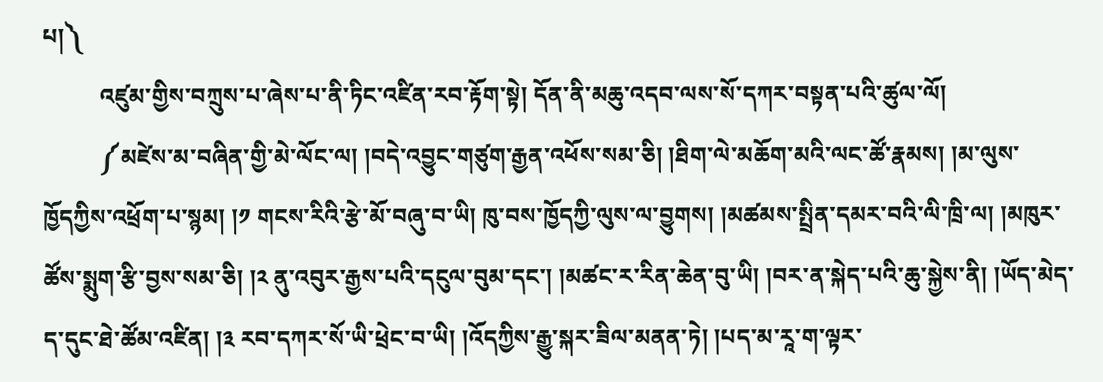པ།༽
          འཛུམ་གྱིས་བཀྲུས་པ་ཞེས་པ་ནི་ཏིང་འཛིན་རབ་རྟོག་སྟེ། དོན་ནི་མཆུ་འདབ་ལས་སོ་དཀར་བསྟན་པའི་ཚུལ་ལོ།
          ༼མཛེས་མ་བཞིན་གྱི་མེ་ལོང་ལ། །བདེ་འབྱུང་གཙུག་རྒྱན་འཕོས་སམ་ཅི། །ཐིག་ལེ་མཆོག་མའི་ལང་ཚོ་རྣམས། །མ་ལུས་ཁྱོདཀྱིས་འཕྲོག་པ་སྙམ། །༡ གངས་རིའི་རྩེ་མོ་བཞུ་བ་ཡི། ཁུ་བས་ཁྱོདཀྱི་ལུས་ལ་བྱུགས། །མཚམས་སྤྲིན་དམར་བའི་ལི་ཁྲི་ལ། །མཁུར་ཚོས་སྨུག་རྩི་བྱས་སམ་ཅི། །༢ ནུ་འབུར་རྒྱས་པའི་དངུལ་བུམ་དང་། །མཚང་ར་རིན་ཆེན་བུ་ཡི། །བར་ན་སྐེད་པའི་ཆུ་སྐྱེས་ནི། །ཡོད་མེད་ད་དུང་ཐེ་ཚོམ་འཛིན། །༣ རབ་དཀར་སོ་ཡི་ཕྲེང་བ་ཡི། །འོདཀྱིས་རྒྱུ་སྐར་ཟིལ་མནན་ཏེ། །པད་མ་རཱ་ག་ལྟར་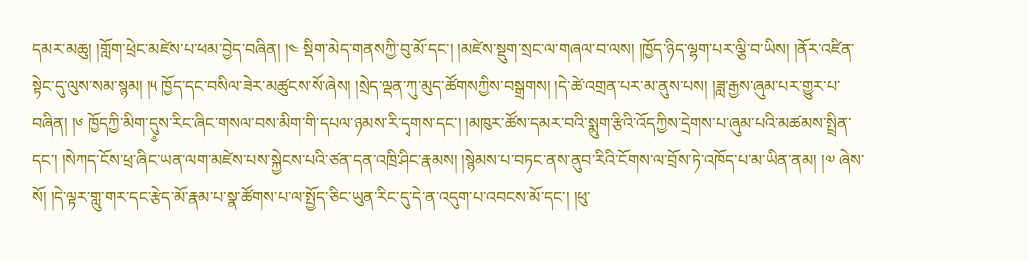དམར་མཆུ། །གློག་ཕྲེང་མཛེས་པ་ཕམ་བྱེད་བཞིན། །༤ སྡིག་མེད་གནསཀྱི་བུ་མོ་དང་། །མཛེས་སྡུག་སྲང་ལ་གཞལ་བ་ལས། །ཁྱོད་ཉིད་ལྷག་པར་ལྕི་བ་ཡིས། །ནོར་འཛིན་སྟེང་དུ་ལུས་སམ་སྙམ། །༥ ཁྱོད་དང་བསིལ་ཟེར་མཚུངས་སོ་ཞེས། །སྲེད་ལྡན་ཀུ་མུད་ཚོགསཀྱིས་བསྒྲགས། །དེ་ཚེ་འགྲན་པར་མ་ནུས་པས། །ཟླ་རྒྱས་ཞུམ་པར་གྱུར་པ་བཞིན། །༦ ཁྱོདཀྱི་མིག་དུ༵ས་རིང་ཞིང་གསལ་བས་མིག་གི་དཔལ་ཉམས་རི་དྭགས་དང་། །མཁུར་ཚོས་དམར་བའི་སྨུག་རྩིའི་འོདཀྱིས་དྲེགས་པ་ཞུམ་པའི་མཚམས་སྤྲིན་དང་། །སེཀད་ངོས་ཕྲ་ཞིང་ཡན་ལག་མཛེས་པས་སྐྱེངས་པའི་ཙན་དན་འཁྲི་ཤིང་རྣམས། །སྙེམས་པ་བཏང་ནས་ནུབ་རིའི་ངོགས་ལ་བྲོས་ཏེ་འཁོད་པ་མ་ཡིན་ནམ། །༧ ཞེས་སོ། །དེ་ལྟར་གླུ་གར་དང་རྩེད་མོ་རྣམ་པ་སྣ་ཚོགས་པ་ལ་སྤྱོད་ཅིང་ཡུན་རིང་དུ་དེ་ན་འདུག་པ་འབངས་མོ་དང་། །ཕུ་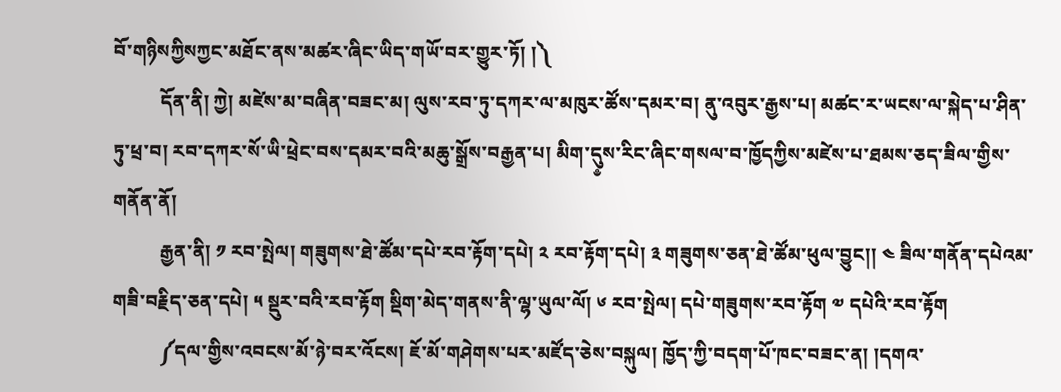བོ་གཉིསཀྱིསཀྱང་མཐོང་ནས་མཚར་ཞིང་ཡིད་གཡོ་བར་གྱུར་ཏོ། །༽
          དོན་ནི། ཀྱེ། མཛེས་མ་བཞིན་བཟང་མ། ལུས་རབ་ཏུ་དཀར་ལ་མཁུར་ཚོས་དམར་བ། ནུ་འབུར་རྒྱས་པ། མཚང་ར་ཡངས་ལ་སྐེད་པ་ཤིན་ཏུ་ཕྲ་བ། རབ་དཀར་སོ་ཡི་ཕྲེང་བས་དམར་བའི་མཆུ་སྒྲོས་བརྒྱན་པ། མིག་དུ༵ས་རིང་ཞིང་གསལ་བ་ཁྱོདཀྱིས་མཛེས་པ་ཐམས་ཅད་ཟིལ་གྱིས་གནོན་ནོ།
          རྒྱན་ནི། ༡ རབ་སྤེལ། གཟུགས་ཐེ་ཚོམ་དཔེ་རབ་རྟོག་དཔེ། ༢ རབ་རྟོག་དཔེ། ༣ གཟུགས་ཅན་ཐེ་ཚོམ་ཕུལ་བྱུང།། ༤ ཟིལ་གནོན་དཔེའམ་གཟི་བརྗིད་ཅན་དཔེ། ༥ སྡུར་བའི་རབ་རྟོག སྡིག་མེད་གནས་ནི་ལྷ་ཡུལ་ལོ། ༦ རབ་སྤེལ། དཔེ་གཟུགས་རབ་རྟོག ༧ དཔེའི་རབ་རྟོག
          ༼དལ་གྱིས་འབངས་མོ་ཉེ་བར་འོངས། ཇོ་མོ་གཤེགས་པར་མཛོད་ཅེས་བསྐུལ། ཁྱོད་ཀྱི་བདག་པོ་ཁང་བཟང་ན། །དགའ་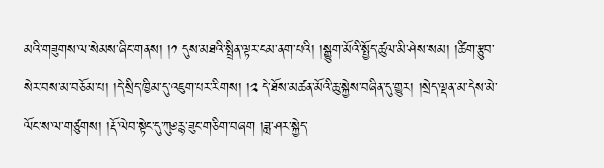མའི་གཟུགས་ལ་སེམས་ཞིང་གནས། །༡ དུས་མཐའི་སྤྲིན་ལྟར་ངམ་ནག་པའི། །སྒྱུག་མོའི་སྤྱོད་ཚུལ་མི་ཤེས་སམ། །ཚིག་རྩུབ་སེར་བས་མ་བཅོམ་པ། །དེ་སྲིད་ཁྱིམ་དུ་འཇུག་པར་རིགས། །༢ དེ་ཐོས་མཚན་མོའི་ཆུ་སྐྱེས་བཞིན་དུ་གྱུར། །སྲེད་ལྡན་མ་དེས་མེ་ལོང་ས་ལ་གཙུགས། །རྡོ་ལེབ་སྟེང་དུ་ཀུ༅རྙ་ཟུང་གཅིག་བཞག །ཟླ་ཤར་སྐྱེད་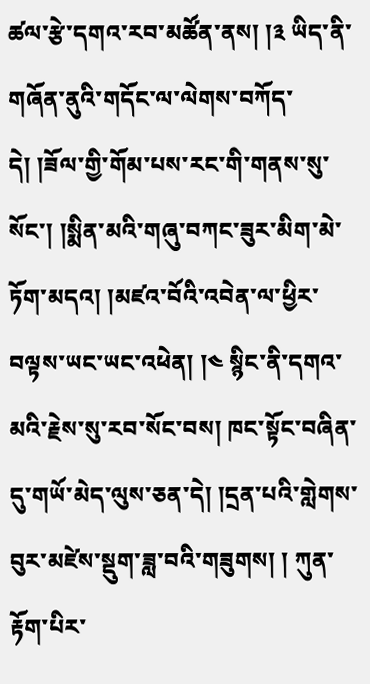ཚལ་རྩེ་དགའ་རབ་མཚོན་ནས། །༣ ཡིད་ནི་གཞོན་ནུའི་གདོང་ལ་ལེགས་བཀོད་དེ། །ཟོལ་གྱི་གོམ་པས་རང་གི་གནས་སུ་སོང་། །སྨིན་མའི་གཞུ་བཀང་ཟུར་མིག་མེ་ཏོག་མདའ། །མཛའ་བོའི་འབེན་ལ་ཕྱིར་བལྟས་ཡང་ཡང་འཕེན། །༤ སྙིང་ནི་དགའ་མའི་རྗེས་སུ་རབ་སོང་བས། ཁང་སྟོང་བཞིན་དུ་གཡོ་མེད་ལུས་ཅན་དེ། །དྲན་པའི་གླེགས་བུར་མཛེས་སྡུག་ཟླ་བའི་གཟུགས། ། ཀུན་རྟོག་པིར་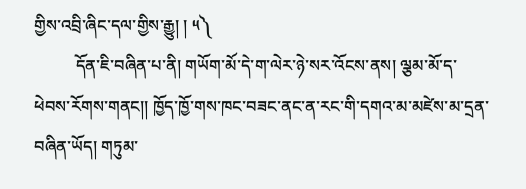གྱིས་འབྲི་ཞིང་དལ་གྱིས་རྒྱུ། ། ༥༽
          དོན་ཇི་བཞིན་པ་ནི། གཡོག་མོ་དེ་ག་ལེར་ཉེ་སར་འོངས་ནས། ལྕམ་མོ་ད་ཕེབས་རོགས་གནང།། ཁྱོད་ཁྱོ་གས་ཁང་བཟང་ནང་ན་རང་གི་དགའ་མ་མཛེས་མ་དྲན་བཞིན་ཡོད། གཏུམ་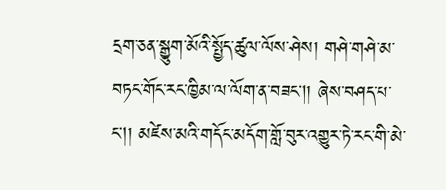དྲག་ཅན་སྒྱུག་མོའི་སྤྱོད་ཚུལ་ལོས་ཤེས། གཤེ་གཤེ་མ་བཏང་གོང་རང་ཁྱིམ་ལ་ལོག་ན་བཟང།། ཞེས་བཤད་པ་ང།། མཛེས་མའི་གདོང་མདོག་གློ་བུར་འགྱུར་ཏེ་རང་གི་མེ་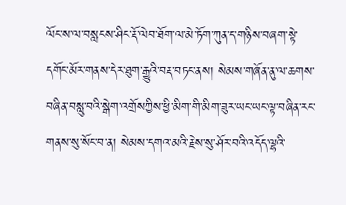ལོང་ས་ལ་བསླངས་ཤིང་རྡོ་ལེབ་ཐོག་ལ་མེ་ཏོག་ཀུན་ད་གཉིས་བཞག་སྟེ་དགོང་མོར་གནས་དེར་ཐུག་རྒྱུའི་བརྡ་བཏང་ནས། སེམས་གཞོན་ནུ་ལ་ཆགས་བཞིན་བསླུ་བའི་སྒེག་འགྲོསཀྱིས་ཕྱི་མིག་གི་མིག་ཟུར་ཡང་ཡང་ལྟ་བཞིན་རང་གནས་སུ་སོང་བ་ན། སེམས་དགའ་མའི་རྗེས་སུ་ཤོར་བའི་འདོད་ལྷའི་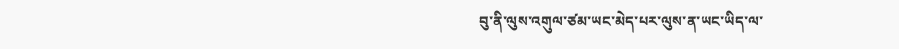བུ་ནི་ལུས་འགུལ་ཙམ་ཡང་མེད་པར་ལུས་ན་ཡང་ཡིད་ལ་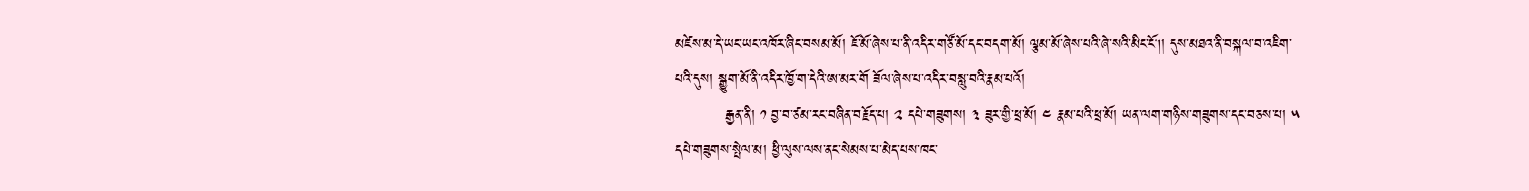མཛེས་མ་དེ་ཡང་ཡང་འཁོར་ཞིང་བསམ་མོ། ཇོ་མོ་ཞེས་པ་ནི་འདིར་གཙོ་མོ་དང་བདག་མོ། ལྕམ་མོ་ཞེས་པའི་ཞེ་སའི་མིང་ངོ།། དུས་མཐའ་ནི་བསྐལ་བ་འཇིག་པའི་དུས། སྒྱུག་མོ་ནི་འདིར་ཁྱོ་ག་དེའི་ཨ་མར་གོ ཟོལ་ཞེས་པ་འདིར་བསླུ་བའི་རྣམ་པའོ།
          རྒྱན་ནི། ༡ བྱ་བ་ཙམ་རང་བཞིན་བརྗོད་པ། ༢ དཔེ་གཟུགས། ༣ ཟུར་གྱི་ཕྲ་མོ། ༤ རྣམ་པའི་ཕྲ་མོ། ཡན་ལག་གཉིས་གཟུགས་དང་བཅས་པ། ༥ དཔེ་གཟུགས་སྤེལ་མ། ཕྱི་ལུས་ལས་ནང་སེམས་པ་མེད་པས་ཁང་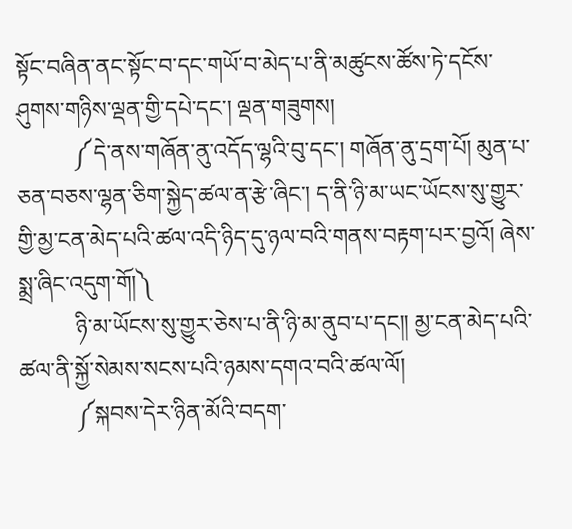སྟོང་བཞིན་ནང་སྟོང་བ་དང་གཡོ་བ་མེད་པ་ནི་མཚུངས་ཚོས་ཏེ་དངོས་ཤུགས་གཉིས་ལྡན་གྱི་དཔེ་དང་། ལྡན་གཟུགས།
          ༼དེ་ནས་གཞོན་ནུ་འདོད་ལྷའི་བུ་དང་། གཞོན་ནུ་དྲག་པོ། མུན་པ་ཅན་བཅས་ལྷན་ཅིག་སྐྱེད་ཚལ་ན་རྩེ་ཞིང་། ད་ནི་ཉི་མ་ཡང་ཡོངས་སུ་གྱུར་གྱི་མྱ་ངན་མེད་པའི་ཚལ་འདི་ཉིད་དུ་ཉལ་བའི་གནས་བརྟག་པར་བྱའོ། ཞེས་སྨྲ་ཞིང་འདུག་གོ།༽
          ཉི་མ་ཡོངས་སུ་གྱུར་ཅེས་པ་ནི་ཉི་མ་ནུབ་པ་དང།། མྱ་ངན་མེད་པའི་ཚལ་ནི་སྐྱོ་སེམས་སངས་པའི་ཉམས་དགའ་བའི་ཚལ་ལོ།
          ༼སྐབས་དེར་ཉིན་མོའི་བདག་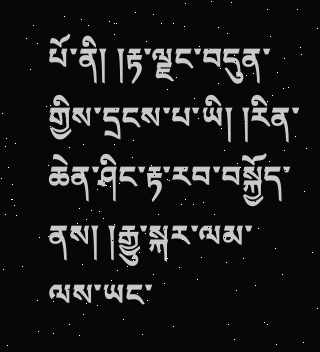པོ་ནི། །རྟ་ལྗང་བདུན་གྱིས་དྲངས་པ་ཡི། །རིན་ཆེན་ཤིང་རྟ་རབ་བསྐྱོད་ནས། །རྒྱུ་སྐར་ལམ་ལས་ཡང་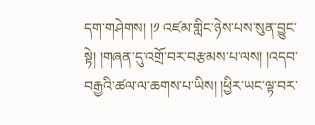དག་གཤེགས། །༡ འཛམ་གླིང་ཉེས་པས་སུན་བྱུང་སྟེ། །གཞན་དུ་འགྲོ་བར་བརྩམས་པ་ལས། །འདབ་བརྒྱའི་ཚལ་ལ་ཆགས་པ་ཡིས། །ཕྱིར་ཡང་ལྟ་བར་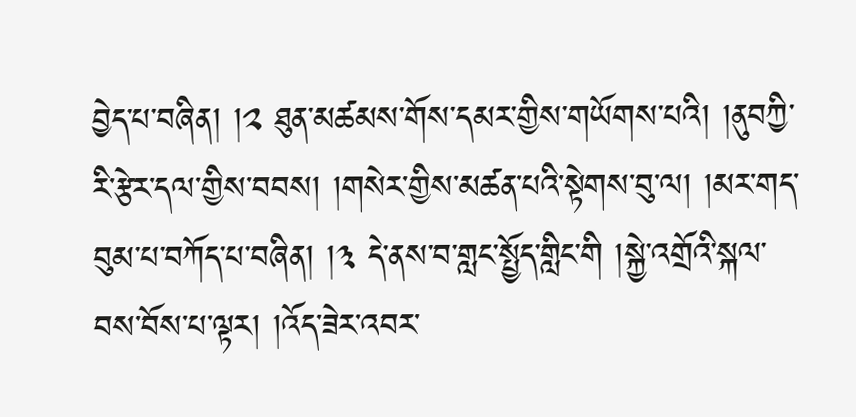བྱེད་པ་བཞིན། །༢ ཐུན་མཚམས་གོས་དམར་གྱིས་གཡོགས་པའི། །ནུབཀྱི་རི་རྩེར་དལ་གྱིས་བབས། །གསེར་གྱིས་མཚན་པའི་སྟེགས་བུ་ལ། །མར་གད་བུམ་པ་བཀོད་པ་བཞིན། །༣ དེ་ནས་བ་གླང་སྤྱོད་གླིང་གི །སྐྱེ་འགྲོའི་སྐལ་བས་བོས་པ་ལྟར། །འོད་ཟེར་འབར་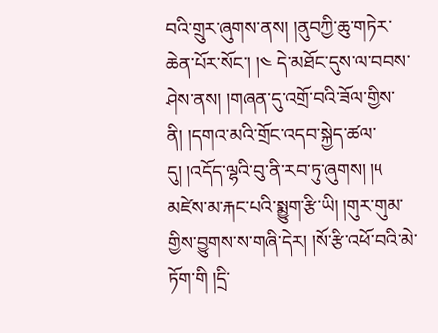བའི་གྲུར་ཞུགས་ནས། །ནུབཀྱི་ཆུ་གཏེར་ཆེན་པོར་སོང་། །༤ དེ་མཐོང་དུས་ལ་བབས་ཤེས་ནས། །གཞན་དུ་འགྲོ་བའི་ཟོལ་གྱིས་ནི། །དགའ་མའི་གྲོང་འདབ་སྐྱེད་ཚལ་དུ། །འདོད་ལྷའི་བུ་ནི་རབ་ཏུ་ཞུགས། །༥ མཛེས་མ་རྐང་པའི་སྨྱུག་རྩི་ཡི། །གུར་གུམ་གྱིས་བྱུགས་ས་གཞི་དེར། །སོ་རྩི་འཕོ་བའི་མེ་ཏོག་གི །དྲི་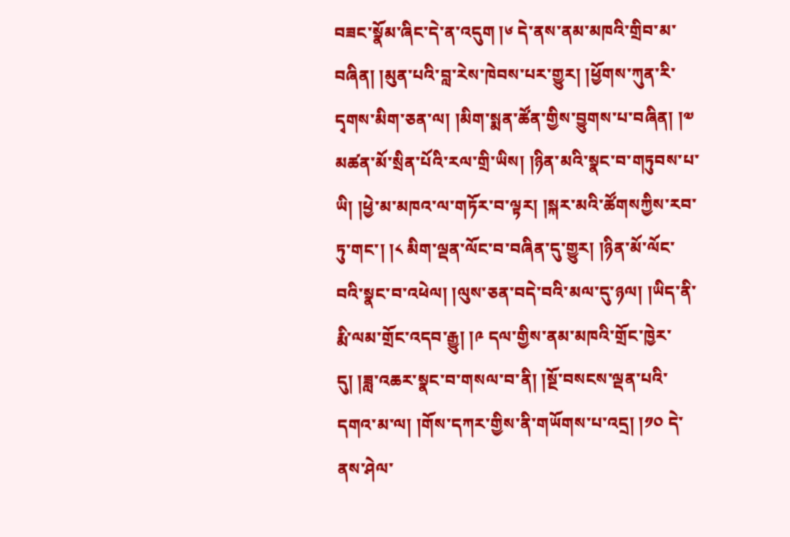བཟང་སྣོམ་ཞིང་དེ་ན་འདུག །༦ དེ་ནས་ནམ་མཁའི་གྲིབ་མ་བཞིན། །མུན་པའི་བླ་རེས་ཁེབས་པར་གྱུར། །ཕྱོགས་ཀུན་རི་དྭགས་མིག་ཅན་ལ། །མིག་སྨན་ཚོན་གྱིས་བྱུགས་པ་བཞིན། །༧ མཚན་མོ་སྲིན་པོའི་རལ་གྲི་ཡིས། །ཉིན་མའི་སྣང་བ་གཏུབས་པ་ཡི། །ཕྱེ་མ་མཁའ་ལ་གཏོར་བ་ལྟར། །སྐར་མའི་ཚོགསཀྱིས་རབ་ཏུ་གང་། །༨ མིག་ལྡན་ལོང་བ་བཞིན་དུ་གྱུར། །ཉིན་མོ་ལོང་བའི་སྣང་བ་འཕེལ། །ལུས་ཅན་བདེ་བའི་མལ་དུ་ཉལ། །ཡིད་ནི་རྨི་ལམ་གྲོང་འདབ་རྒྱུ། །༩ དལ་གྱིས་ནམ་མཁའི་གྲོང་ཁྱེར་དུ། །ཟླ་འཆར་སྣང་བ་གསལ་བ་ནི། །སྔོ་བསངས་ལྡན་པའི་དགའ་མ་ལ། །གོས་དཀར་གྱིས་ནི་གཡོགས་པ་འདྲ། །༡༠ དེ་ནས་ཤེལ་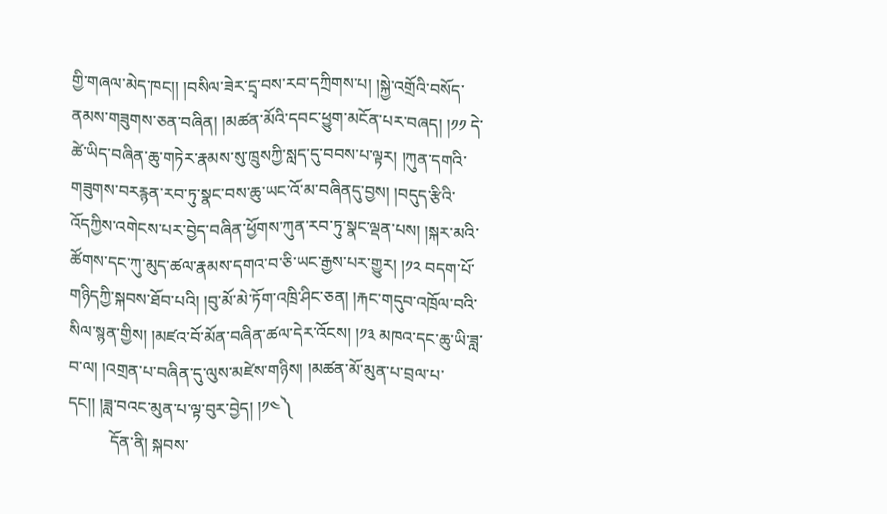གྱི་གཞལ་མེད་ཁང།། །བསིལ་ཟེར་དྲྭ་བས་རབ་དཀྲིགས་པ། །སྐྱེ་འགྲོའི་བསོད་ནམས་གཟུགས་ཅན་བཞིན། །མཚན་མོའི་དབང་ཕྱུག་མངོན་པར་བཞད། །༡༡ དེ་ཚེ་ཡིད་བཞིན་ཆུ་གཏེར་རྣམས་སུ་ཁྲུསཀྱི་སླད་དུ་བབས་པ་ལྟར། །ཀུན་དགའི་གཟུགས་བརརྙན་རབ་ཏུ་སྣང་བས་ཆུ་ཡང་འོ་མ་བཞིནདུ་བྱས། །བདུད་རྩིའི་འོདཀྱིས་འགེངས་པར་བྱེད་བཞིན་ཕྱོགས་ཀུན་རབ་ཏུ་སྣང་ལྡན་པས། །སྐར་མའི་ཚོགས་དང་ཀུ་མུད་ཚལ་རྣམས་དགའ་བ་ཅི་ཡང་རྒྱས་པར་གྱུར། །༡༢ བདག་པོ་གཉིདཀྱི་སྐབས་ཐོབ་པའི། །བུ་མོ་མེ་ཏོག་འཁྲི་ཤིང་ཅན། །རྐང་གདུབ་འཁྲོལ་བའི་སིལ་སྙན་གྱིས། །མཛའ་བོ་མོན་བཞིན་ཚལ་དེར་འོངས། །༡༣ མཁའ་དང་ཆུ་ཡི་ཟླ་བ་ལ། །འགྲན་པ་བཞིན་དུ་ལུས་མཛེས་གཉིས། །མཚན་མོ་མུན་པ་བྲལ་པ་དང།། །ཟླ་བའང་མུན་པ་ལྟ་བུར་བྱེད། །༡༤༽
          དོན་ནི། སྐབས་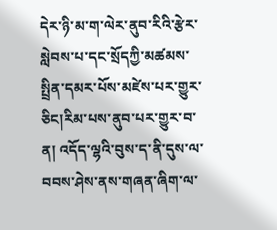དེར་ཉི་མ་ག་ལེར་ནུབ་རིའི་རྩེར་སླེབས་པ་དང་སྲོདཀྱི་མཚམས་སྤྲིན་དམར་པོས་མཛེས་པར་གྱུར་ཅིང།རིམ་པས་ནུབ་པར་གྱུར་བ་ན། འདོད་ལྷའི་བུས་ད་ནི་དུས་ལ་བབས་ཤེས་ནས་གཞན་ཞིག་ལ་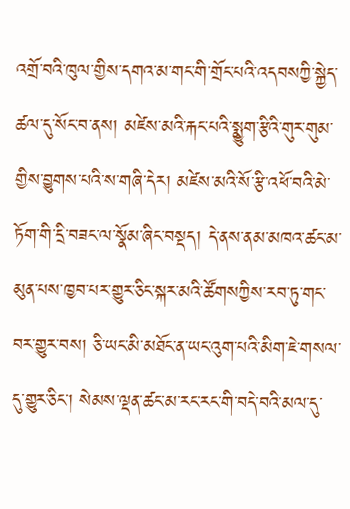འགྲོ་བའི་ཁུལ་གྱིས་དགའ་མ་གང་གི་གྲོང་པའི་འདབསཀྱི་སྐྱེད་ཚལ་དུ་སོང་བ་ནས། མཛེས་མའི་རྐང་པའི་སྨྱུག་རྩིའི་གུར་གུམ་གྱིས་བྱུགས་པའི་ས་གཞི་དེར། མཛེས་མའི་སོ་རྩི་འཕོ་བའི་མེ་ཏོག་གི་དྲི་བཟང་ལ་སྣོམ་ཞིང་བསྡད། དེ་ནས་ནམ་མཁའ་ཚང་མ་མུན་པས་ཁྱབ་པར་གྱུར་ཅིང་སྐར་མའི་ཚོགསཀྱིས་རབ་ཏུ་གང་བར་གྱུར་བས། ཅི་ཡང་མི་མཐོང་ན་ཡང་འུག་པའི་མིག་ཇེ་གསལ་དུ་གྱུར་ཅིང་། སེམས་ལྡན་ཚང་མ་རང་རང་གི་བདེ་བའི་མལ་དུ་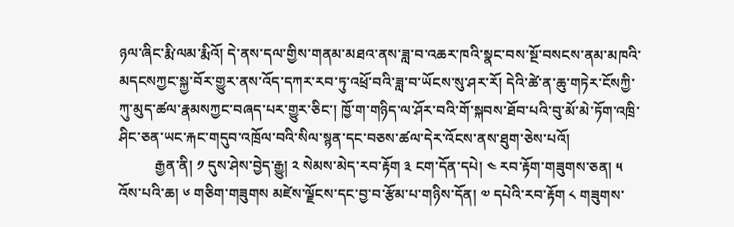ཉལ་ཞིང་རྨི་ལམ་རྨིའོ། དེ་ནས་དལ་གྱིས་གནམ་མཐའ་ནས་ཟླ་བ་འཆར་ཁའི་སྣང་བས་སྔོ་བསངས་ནམ་མཁའི་མདངསཀྱང་སྐྱ་བོར་གྱུར་ནས་འོད་དཀར་རབ་ཏུ་འཕྲོ་བའི་ཟླ་བ་ཡོངས་སུ་ཤར་རོ། དེའི་ཚེ་ན་ཆུ་གཏེར་ངོསཀྱི་ཀུ་མུད་ཚལ་རྣམསཀྱང་བཞད་པར་གྱུར་ཅིང་། ཁྱོ་ག་གཉིད་ལ་ཤོར་བའི་གོ་སྐབས་ཐོབ་པའི་བུ་མོ་མེ་ཏོག་འཁྲི་ཤིང་ཅན་ཡང་རྐང་གདུབ་འཁྲོལ་བའི་སིལ་སྙན་དང་བཅས་ཚལ་དེར་འོངས་ནས་ཐུག་ཅེས་པའོ།
          རྒྱན་ནི། ༡ དུས་ཤེས་བྱེད་རྒྱུ། ༢ སེམས་མེད་རབ་རྟོག ༣ ངག་དོན་དཔེ། ༤ རབ་རྟོག་གཟུགས་ཅན། ༥ འོས་པའི་ཆ། ༦ གཅིག་གཟུགས མཛེས་ལྗོངས་དང་བྱ་བ་རྩོམ་པ་གཉིས་དོན། ༧ དཔེའི་རབ་རྟོག ༨ གཟུགས་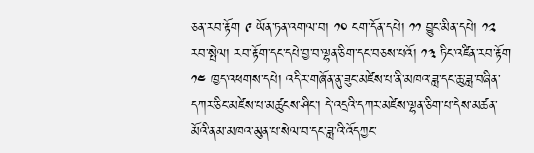ཅན་རབ་རྟོག ༩ ཡོན་ཏན་འགལ་བ། ༡༠ ངག་དོན་དཔེ། ༡༡ བྱུང་མིན་དཔེ། ༡༢ རབ་སྤེལ། རབ་རྟོག་དང་དཔེ་བྱ་བ་ལྷན་ཅིག་དང་བཅས་པའོ། ༡༣ ཏིང་འཛིན་རབ་རྟོག ༡༤ ཁྱད་འཕགས་དཔེ། འདིར་གཞོན་ནུ་ཟུང་མཛེས་པ་ནི་མཁའ་ཟླ་དང་ཆུ་ཟླ་བཞིན་དཀར་ཅིང་མཛེས་པ་མཚུངས་ཤིང་། དེ་འདྲའི་དཀར་མཛེས་ལྷན་ཅིག་པ་དེས་མཚན་མོའི་ནམ་མཁའ་མུན་པ་སེལ་བ་དང་ཟླ་འི་འོདཀྱང་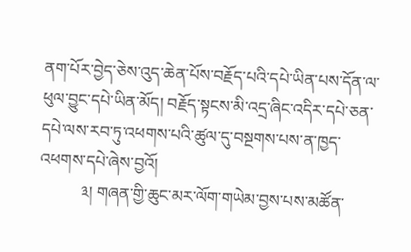ནག་པོར་བྱེད་ཅེས་འུད་ཆེན་པོས་བརྗོད་པའི་དཔེ་ཡིན་པས་དོན་ལ་ཕུལ་བྱུང་དཔེ་ཡིན་མོད། བརྗོད་སྟངས་མི་འདྲ་ཞིང་འདིར་དཔེ་ཅན་དཔེ་ལས་རབ་ཏུ་འཕགས་པའི་ཚུལ་དུ་བསྔགས་པས་ན་ཁྱད་འཕགས་དཔེ་ཞེས་བྱའོ།
          ༣། གཞན་གྱི་ཆུང་མར་ལོག་གཡེམ་བྱས་པས་མཚོན་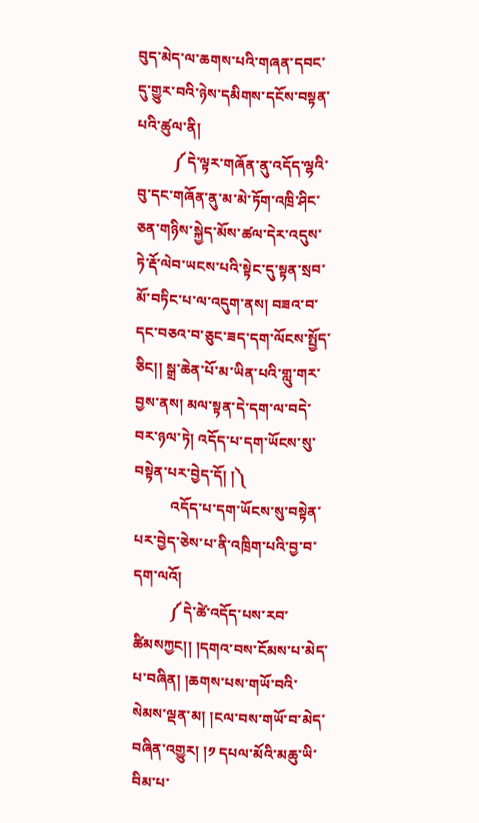བུད་མེད་ལ་ཆགས་པའི་གཞན་དབང་དུ་གྱུར་བའི་ཉེས་དམིགས་དངོས་བསྟན་པའི་ཚུལ་ནི།
          ༼དེ་ལྟར་གཞོན་ནུ་འདོད་ལྷའི་བུ་དང་གཞོན་ནུ་མ་མེ་ཏོག་འཁྲི་ཤིང་ཅན་གཉིས་སྐྱེད་མོས་ཚལ་དེར་འདུས་ཏེ་རྡོ་ལེབ་ཡངས་པའི་སྟེང་དུ་སྟན་སྲབ་མོ་བཏིང་པ་ལ་འདུག་ནས། བཟའ་བ་དང་བཅའ་བ་ཅུང་ཟད་དག་ལོངས་སྤྱོད་ཅིང།། སྒྲ་ཆེན་པོ་མ་ཡིན་པའི་གླུ་གར་བྱས་ནས། མལ་སྟན་དེ་དག་ལ་བདེ་བར་ཉལ་ཏེ། འདོད་པ་དག་ཡོངས་སུ་བསྟེན་པར་བྱེད་དོ། །༽
          འདོད་པ་དག་ཡོངས་སུ་བསྟེན་པར་བྱེད་ཅེས་པ་ནི་འཁྲིག་པའི་བྱ་བ་དག་ལའོ།
          ༼དེ་ཚེ་འདོད་པས་རབ་ཚིམསཀྱང།། །དགའ་བས་ངོམས་པ་མེད་པ་བཞིན། །ཆགས་པས་གཡོ་བའི་སེམས་ལྡན་མ། །ངལ་བས་གཡོ་བ་མེད་བཞིན་འགྱུར། །༡ དཔལ་མོའི་མཆུ་ཡི་བིམ་པ་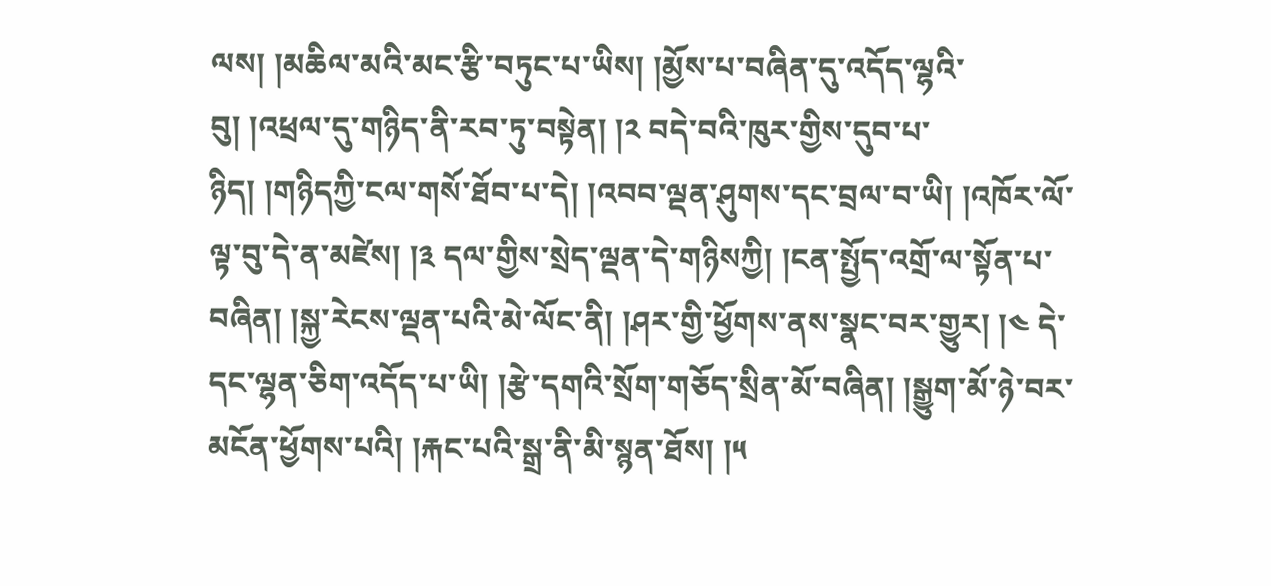ལས། །མཆིལ་མའི་མང་རྩི་བཏུང་པ་ཡིས། །མྱོས་པ་བཞིན་དུ་འདོད་ལྷའི་བུ། །འཕྲལ་དུ་གཉིད་ནི་རབ་ཏུ་བསྟེན། །༢ བདེ་བའི་ཁུར་གྱིས་དུབ་པ་ཉིད། །གཉིདཀྱི་ངལ་གསོ་ཐོབ་པ་དེ། །འབབ་ལྡན་ཤུགས་དང་བྲལ་བ་ཡི། །འཁོར་ལོ་ལྟ་བུ་དེ་ན་མཛེས། །༣ དལ་གྱིས་སྲེད་ལྡན་དེ་གཉིསཀྱི། །ངན་སྤྱོད་འགྲོ་ལ་སྟོན་པ་བཞིན། །སྐྱ་རེངས་ལྡན་པའི་མེ་ལོང་ནི། །ཤར་གྱི་ཕྱོགས་ནས་སྣང་བར་གྱུར། །༤ དེ་དང་ལྷན་ཅིག་འདོད་པ་ཡི། །རྩེ་དགའི་སྲོག་གཅོད་སྲིན་མོ་བཞིན། །སྒྱུག་མོ་ཉེ་བར་མངོན་ཕྱོགས་པའི། །རྐང་པའི་སྒྲ་ནི་མི་སྙན་ཐོས། །༥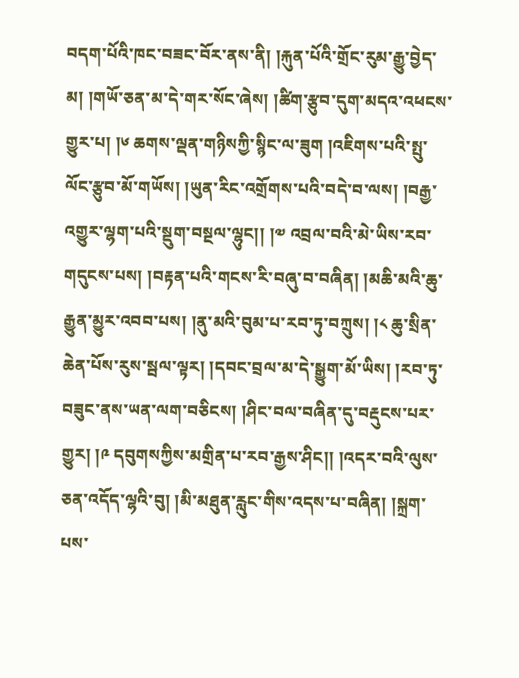བདག་པོའི་ཁང་བཟང་བོར་ནས་ནི། །རྐུན་པོའི་གྲོང་རུམ་རྒྱུ་བྱེད་མ། །གཡོ་ཅན་མ་དེ་གར་སོང་ཞེས། །ཚིག་རྩུབ་དུག་མདའ་འཕངས་གྱུར་པ། །༦ ཆགས་ལྡན་གཉིསཀྱི་སྙིང་ལ་ཟུག །འཇིགས་པའི་སྤུ་ལོང་རྩུབ་མོ་གཡོས། །ཡུན་རིང་འགྲོགས་པའི་བདེ་བ་ལས། །བརྒྱ་འགྱུར་ལྷག་པའི་སྡུག་བསྔལ་ལྷུང།། །༧ འབྲལ་བའི་མེ་ཡིས་རབ་གདུངས་པས། །བརྟན་པའི་གངས་རི་བཞུ་བ་བཞིན། །མཆི་མའི་ཆུ་རྒྱུན་མྱུར་འབབ་པས། །ནུ་མའི་བུམ་པ་རབ་ཏུ་བཀྲུས། །༨ ཆུ་སྲིན་ཆེན་པོས་རུས་སྦལ་ལྟར། །དབང་བྲལ་མ་དེ་སྒྱུག་མོ་ཡིས། །རབ་ཏུ་བཟུང་ནས་ཡན་ལག་བཅིངས། །ཤིང་བལ་བཞིན་དུ་བརྡུངས་པར་གྱུར། །༩ དབུགསཀྱིས་མགྲིན་པ་རབ་རྒྱས་ཤིང།། །འདར་བའི་ལུས་ཅན་འདོད་ལྷའི་བུ། །མི་མཐུན་རླུང་གིས་འདས་པ་བཞིན། །སྐྲག་པས་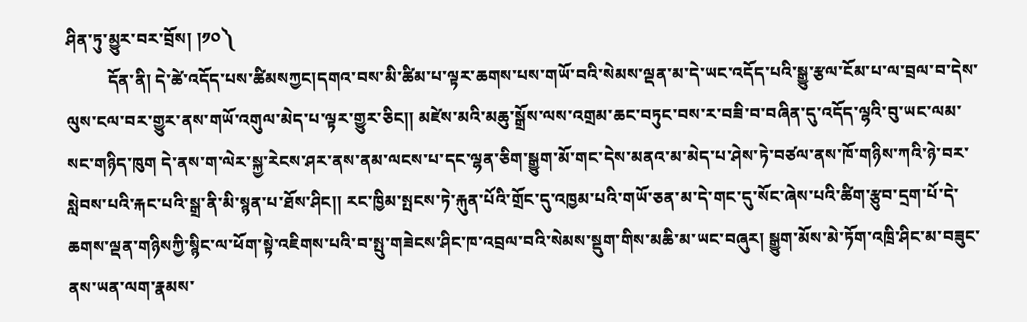ཤིན་ཏུ་མྱུར་བར་བྲོས། །༡༠༽
          དོན་ནི། དེ་ཚེ་འདོད་པས་ཚིམསཀྱང།དགའ་བས་མི་ཚིམ་པ་ལྟར་ཆགས་པས་གཡོ་བའི་སེམས་ལྡན་མ་དེ་ཡང་འདོད་པའི་སྒྱུ་རྩལ་ངོམ་པ་ལ་བྲལ་བ་དེས་ལུས་ངལ་བར་གྱུར་ནས་གཡོ་འགུལ་མེད་པ་ལྟར་གྱུར་ཅིང།། མཛེས་མའི་མཆུ་སྒྲོས་ལས་འགྲམ་ཆང་བཏུང་བས་ར་བཟི་བ་བཞིན་དུ་འདོད་ལྷའི་བུ་ཡང་ལམ་སང་གཉིད་ཁུག དེ་ནས་ག་ལེར་སྐྱ་རེངས་ཤར་ནས་ནམ་ལངས་པ་དང་ལྷན་ཅིག་སྒྱུག་མོ་གང་དེས་མནའ་མ་མེད་པ་ཤེས་ཏེ་བཙལ་ནས་ཁོ་གཉིས་ཀའི་ཉེ་བར་སླེབས་པའི་རྐང་པའི་སྒྲ་ནི་མི་སྙན་པ་ཐོས་ཤིང།། རང་ཁྱིམ་སྤངས་ཏེ་རྐུན་པོའི་གྲོང་དུ་འཁྱམ་པའི་གཡོ་ཅན་མ་དེ་གང་དུ་སོང་ཞེས་པའི་ཚིག་རྩུབ་དྲག་པོ་དེ་ཆགས་ལྡན་གཉིསཀྱི་སྙིང་ལ་ཕོག་སྟེ་འཇིགས་པའི་བ་སྤུ་གཟེངས་ཤིང་ཁ་འབྲལ་བའི་སེམས་སྡུག་གིས་མཆི་མ་ཡང་བཞུར། སྒྱུག་མོས་མེ་ཏོག་འཁྲི་ཤིང་མ་བཟུང་ནས་ཡན་ལག་རྣམས་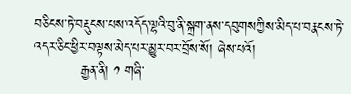བཅིངས་ཏེ་བརྡུངས་པས་འདོད་ལྷའི་བུ་ནི་སྐྲག་ནས་དབུགསཀྱིས་མིད་པ་བརྣངས་ཏེ་འདར་ཅིང་ཕྱིར་བལྟས་མེད་པར་མྱུར་བར་བྲོས་སོ། ཞེས་པའོ།
          རྒྱན་ནི། ༡ གཞི་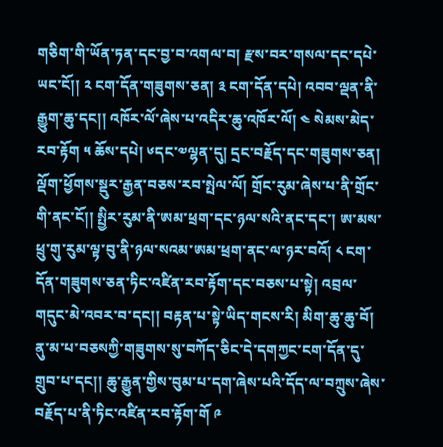གཅིག་གི་ཡོན་ཏན་དང་བྱ་བ་འགལ་བ། རྫས་བར་གསལ་དང་དཔེ་ཡང་ངོ།། ༢ ངག་དོན་གཟུགས་ཅན། ༣ ངག་དོན་དཔེ། འབབ་ལྡན་ནི་རྒྱུག་ཆུ་དང།། འཁོར་ལོ་ཞེས་པ་འདིར་ཆུ་འཁོར་ལོ། ༤ སེམས་མེད་རབ་རྟོག ༥ ཆོས་དཔེ། ༦དང་༧ལྷན་དུ། དྲང་བརྗོད་དང་གཟུགས་ཅན། ལྡོག་ཕྱོགས་སྡུར་རྒྱན་བཅས་རབ་སྤེལ་ལོ། གྲོང་རུམ་ཞེས་པ་ནི་གྲོང་གི་ནང་ངོ།། སྤྱིར་རུམ་ནི་ཨམ་ཕྲག་དང་ཉལ་སའི་ནང་དང་། ཨ་མས་ཕྲུ་གུ་རུམ་ལྟ་བུ་ནི་ཉལ་སའམ་ཨམ་ཕྲག་ནང་ལ་ཉར་བའོ། ༨ ངག་དོན་གཟུགས་ཅན་ཏིང་འཛིན་རབ་རྟོག་དང་བཅས་པ་སྟེ། འབྲལ་གདུང་མེ་འབར་བ་དང།། བརྟན་པ་སྟེ་ཡིད་གངས་རི། མིག་ཆུ་ཆུ་བོ། ནུ་མ་པ་བཅསཀྱི་གཟུགས་སུ་བཀོད་ཅིང་དེ་དགཀྱང་ངག་དོན་དུ་གྲུབ་པ་དང།། ཆུ་རྒྱུན་གྱིས་བུམ་པ་དག་ཞེས་པའི་དོད་ལ་བཀྲུས་ཞེས་བརྗོད་པ་ནི་ཏིང་འཛིན་རབ་རྟོག་གོ ༩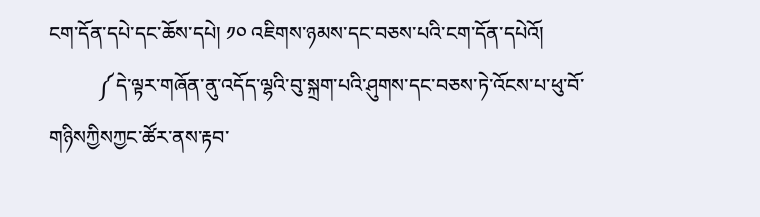ངག་དོན་དཔེ་དང་ཆོས་དཔེ། ༡༠ འཇིགས་ཉམས་དང་བཅས་པའི་ངག་དོན་དཔེའོ།
          ༼དེ་ལྟར་གཞོན་ནུ་འདོད་ལྷའི་བུ་སྐྲག་པའི་ཤུགས་དང་བཅས་ཏེ་འོངས་པ་ཕུ་བོ་གཉིསཀྱིསཀྱང་ཚོར་ནས་རྟབ་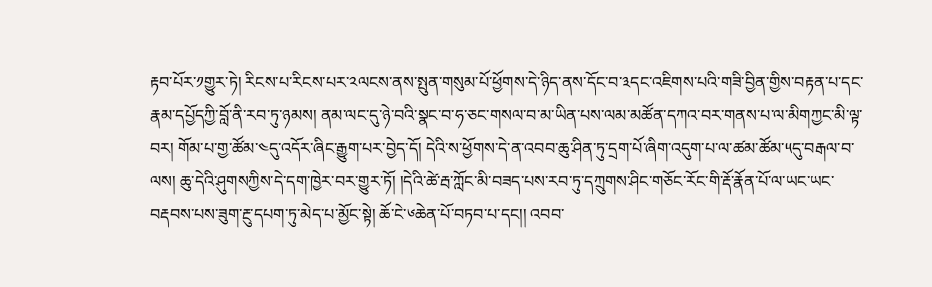རྟབ་པོར་༡གྱུར་ཏེ། རིངས་པ་རིངས་པར་༢ལངས་ནས་སྤུན་གསུམ་པོ་ཕྱོགས་དེ་ཉིད་ནས་དོང་བ་༣དང་འཇིགས་པའི་གཟི་བྱིན་གྱིས་བརྟན་པ་དང་རྣམ་དཔྱོདཀྱི་བློ་ནི་རབ་ཏུ་ཉམས། ནམ་ལང་དུ་ཉེ་བའི་སྣང་བ་ཧ་ཅང་གསལ་བ་མ་ཡིན་པས་ལམ་མཚོན་དཀའ་བར་གནས་པ་ལ་མིགཀྱང་མི་ལྟ་བར། གོམ་པ་གྱ་ཚོམ་༤དུ་འདོར་ཞིང་རྒྱུག་པར་བྱེད་དོ། དེའི་ས་ཕྱོགས་དེ་ན་འབབ་ཆུ་ཤིན་ཏུ་དྲག་པོ་ཞིག་འདུག་པ་ལ་ཚམ་ཚོམ་༥དུ་བརྒལ་བ་ལས། ཆུ་དེའི་ཤུགསཀྱིས་དེ་དག་ཁྱེར་བར་གྱུར་ཏོ། །དེའི་ཚེ་རྦ་ཀློང་མི་བཟད་པས་རབ་ཏུ་དཀྲུགས་ཤིང་གཅོང་རོང་གི་རྡོ་རྣོན་པོ་ལ་ཡང་ཡང་བརྡབས་པས་ཟུག་རྔུ་དཔག་ཏུ་མེད་པ་མྱོང་སྟེ། ཆོ་ངེ་༦ཆེན་པོ་བཏབ་པ་དང།། འབབ་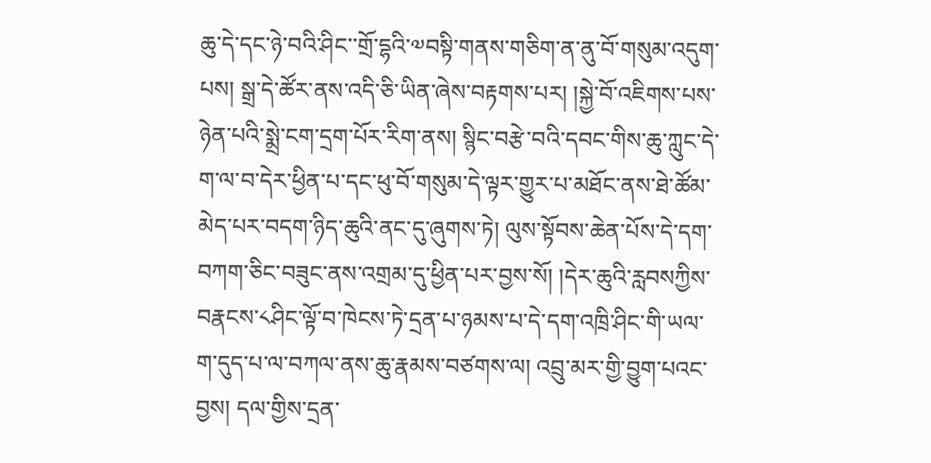ཆུ་དེ་དང་ཉེ་བའི་ཤིང་་གྲོ་དྷའི་༧བསྟི་གནས་གཅིག་ན་ནུ་བོ་གསུམ་འདུག་པས། སྒྲ་དེ་ཚོར་ནས་འདི་ཅི་ཡིན་ཞེས་བརྟགས་པར། །སྐྱེ་བོ་འཇིགས་པས་ཉེན་པའི་སྨྲེ་ངག་དྲག་པོར་རིག་ནས། སྙིང་བརྩེ་བའི་དབང་གིས་ཆུ་ཀླུང་དེ་ག་ལ་བ་དེར་ཕྱིན་པ་དང་ཕུ་བོ་གསུམ་དེ་ལྟར་གྱུར་པ་མཐོང་ནས་ཐེ་ཚོམ་མེད་པར་བདག་ཉིད་ཆུའི་ནང་དུ་ཞུགས་ཏེ། ལུས་སྟོབས་ཆེན་པོས་དེ་དག་བཀག་ཅིང་བཟུང་ནས་འགྲམ་དུ་ཕྱིན་པར་བྱས་སོ། །དེར་ཆུའི་རླབསཀྱིས་བརྣངས་༨ཤིང་ལྟོ་བ་ཁེངས་ཏེ་དྲན་པ་ཉམས་པ་དེ་དག་འཁྲི་ཤིང་གི་ཡལ་ག་དུད་པ་ལ་བཀལ་ནས་ཆུ་རྣམས་བཙགས་ལ། འབྲུ་མར་གྱི་བྱུག་པའང་བྱས། དལ་གྱིས་དྲན་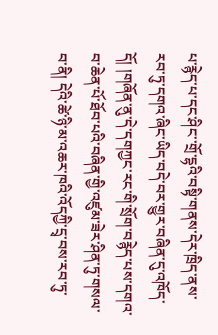པ་རྙེད་པ་དང་ཤིང་་གྲོ་དྷའི་བསྟི་གནས་དེར་ཁྲིད་ནས་རབ་ཏུ་དགའ་ཞིང་ཡིད་བདེ་བར་གྱུར་བཞིན་དུ་འཁོད་དོ། །གཞོན་ནུ་དེ་དགཀྱང་རང་གི་སྲོག་བརྙེད་པས་དགའ་བ་ཆེན་པོ་ཐོབ་པའི་བཞིན་གྱི་འཛུམ་ཟེར་ཤིན་ཏུ་གསལ་བ་ནི། དེའི་ཚེ་ཉི་མ་འཆར་ཁའི་འོདཀྱི་དྲྭ་བས་རབ་ཏུ་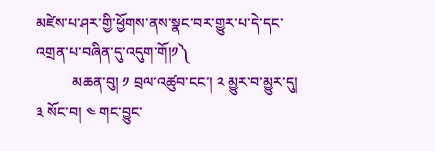མཛེས་པ་ཤར་གྱི་ཕྱོགས་ནས་སྣང་བར་གྱུར་པ་དེ་དང་འགྲན་པ་བཞིན་དུ་འདུག་གོ།༡༽
          མཆན་བུ། ༡ བྲལ་འཚུབ་ངང་། ༢ མྱུར་བ་མྱུར་དུ། ༣ སོང་བ། ༤ གང་བྱུང་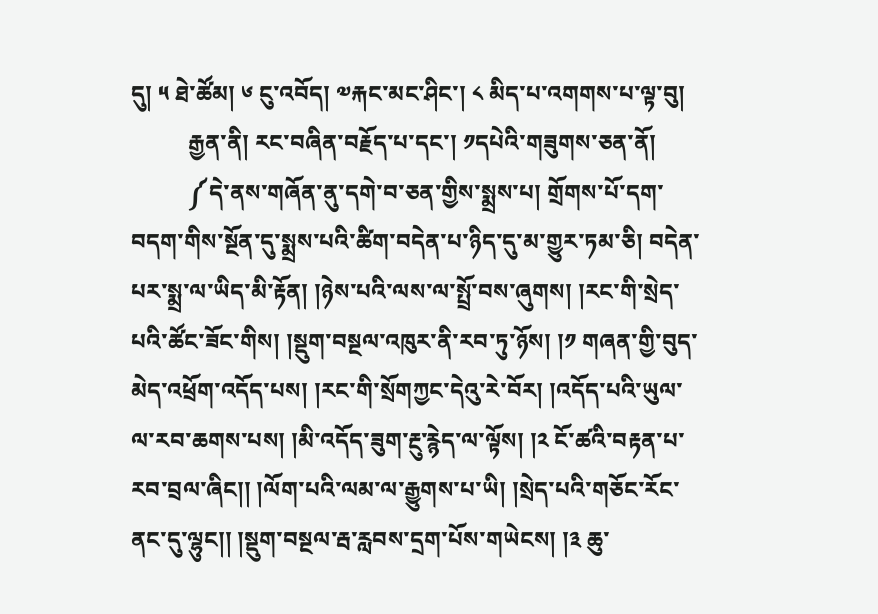དུ། ༥ ཐེ་ཚོམ། ༦ ངུ་འབོད། ༧རྐང་མང་ཤིང་། ༨ མིད་པ་འགགས་པ་ལྟ་བུ།
          རྒྱན་ནི། རང་བཞིན་བརྗོད་པ་དང་། ༡དཔེའི་གཟུགས་ཅན་ནོ།
          ༼དེ་ནས་གཞོན་ནུ་དགེ་བ་ཅན་གྱིས་སྨྲས་པ། གྲོགས་པོ་དག་བདག་གིས་སྔོན་དུ་སྨྲས་པའི་ཚིག་བདེན་པ་ཉིད་དུ་མ་གྱུར་ཏམ་ཅི། བདེན་པར་སྨྲ་ལ་ཡིད་མི་རྟོན། །ཉེས་པའི་ལས་ལ་སྤྲོ་བས་ཞུགས། །རང་གི་སྲེད་པའི་ཚོང་ཟོང་གིས། །སྡུག་བསྔལ་འཁུར་ནི་རབ་ཏུ་ཉོས། །༡ གཞན་གྱི་བུད་མེད་འཕྲོག་འདོད་པས། །རང་གི་སྲོགཀྱང་དེའུ་རེ་བོར། །འདོད་པའི་ཡུལ་ལ་རབ་ཆགས་པས། །མི་འདོད་ཟུག་རྔུ་རྙེད་ལ་ལྟོས། །༢ ངོ་ཚའི་བརྟན་པ་རབ་བྲལ་ཞིང།། །ལོག་པའི་ལམ་ལ་རྒྱུགས་པ་ཡི། །སྲེད་པའི་གཅོང་རོང་ནང་དུ་ལྷུང།། །སྡུག་བསྔལ་རྦ་རླབས་དྲག་པོས་གཡེངས། །༣ ཆུ་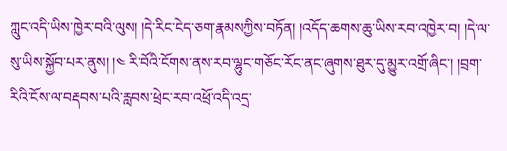ཀླུང་འདི་ཡིས་ཁྱེར་བའི་ལུས། །དེ་རིང་ངེད་ཅག་རྣམསཀྱིས་བཏོན། །འདོད་ཆགས་ཆུ་ཡིས་རབ་འཁྱེར་བ། །དེ་ལ་སུ་ཡིས་སྐྱོབ་པར་ནུས། །༤ རི་བོའི་ངོགས་ནས་རབ་ལྷུང་གཅོང་རོང་ནང་ཞུགས་ཐུར་དུ་མྱུར་འགྲོ་ཞིང་། །བྲག་རིའི་ངོས་ལ་བརྡབས་པའི་རླབས་ཕྲེང་རབ་འཕྲོ་འདི་འདྲ་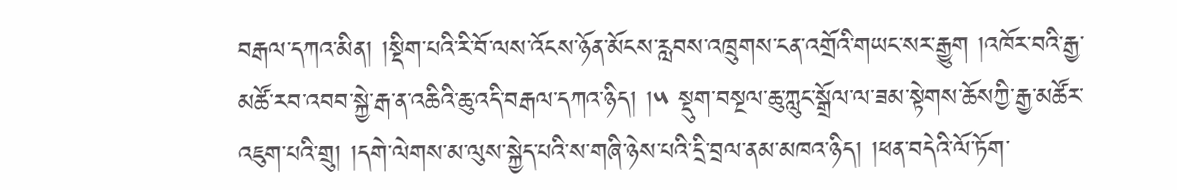བརྒལ་དཀའ་མིན། །སྡིག་པའི་རི་བོ་ལས་འོངས་ཉོན་མོངས་རླབས་འཁྲུགས་ངན་འགྲོའི་གཡང་སར་རྒྱུག །འཁོར་བའི་རྒྱ་མཚོ་རབ་འབབ་སྐྱེ་རྒ་ན་འཆིའི་ཆུ་འདི་བརྒལ་དཀའ་ཉིད། །༥ སྡུག་བསྔལ་ཆུ་ཀླུང་སྒྲོལ་ལ་ཟམ་སྟེགས་ཆོསཀྱི་རྒྱ་མཚོར་འཇུག་པའི་གྲུ། །དགེ་ལེགས་མ་ལུས་སྐྱེད་པའི་ས་གཞི་ཉེས་པའི་དྲི་བྲལ་ནམ་མཁའ་ཉིད། །ཕན་བདེའི་ལོ་ཏོག་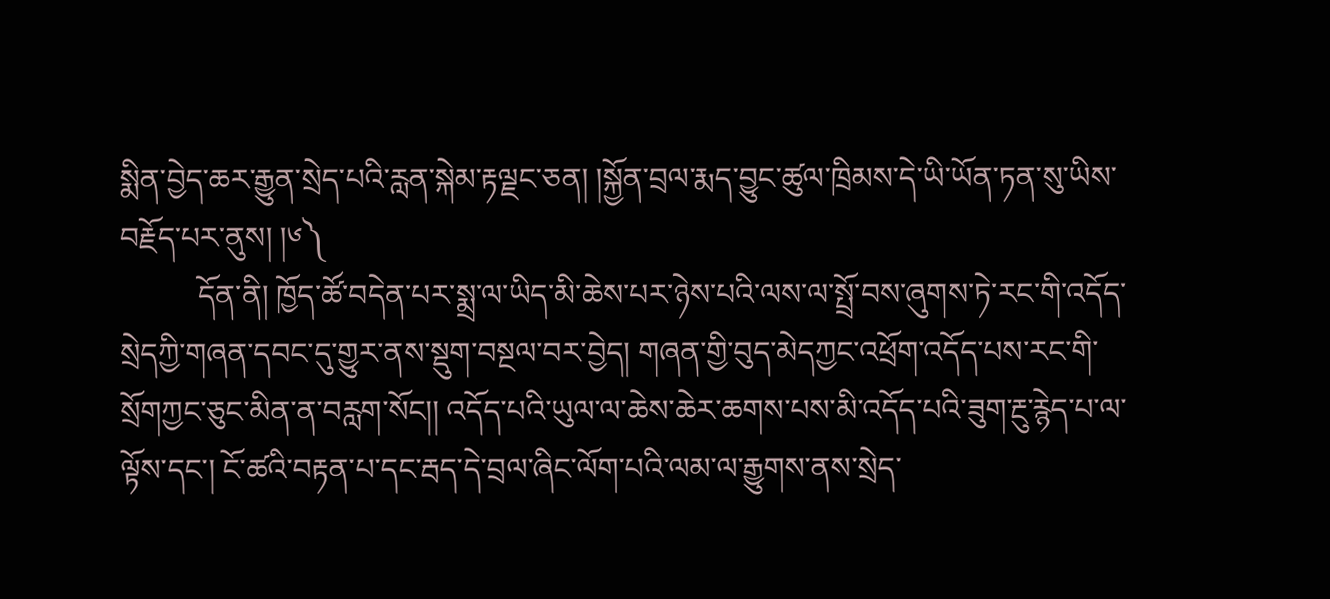སྨིན་བྱེད་ཆར་རྒྱུན་སྲེད་པའི་རླན་སྐེམ་རྟལྗང་ཅན། །སྐྱོན་བྲལ་རྨད་བྱུང་ཚུལ་ཁྲིམས་དེ་ཡི་ཡོན་ཏན་སུ་ཡིས་བརྗོད་པར་ནུས། །༦༽
          དོན་ནི། ཁྱོད་ཚོ་བདེན་པར་སྨྲ་ལ་ཡིད་མི་ཆེས་པར་ཉེས་པའི་ལས་ལ་སྤྲོ་བས་ཞུགས་ཏེ་རང་གི་འདོད་སྲེདཀྱི་གཞན་དབང་དུ་གྱུར་ནས་སྡུག་བསྔལ་བར་བྱེད། གཞན་གྱི་བུད་མེདཀྱང་འཕྲོག་འདོད་པས་རང་གི་སྲོགཀྱང་ཅུང་མིན་ན་བརླག་སོང།། འདོད་པའི་ཡུལ་ལ་ཆེས་ཆེར་ཆགས་པས་མི་འདོད་པའི་ཟུག་རྔུ་རྙེད་པ་ལ་ལྟོས་དང་། ངོ་ཚའི་བརྟན་པ་དང་རྦད་དེ་བྲལ་ཞིང་ལོག་པའི་ལམ་ལ་རྒྱུགས་ནས་སྲེད་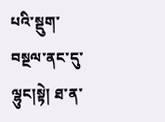པའི་སྡུག་བསྔལ་ནང་དུ་ལྷུང།སྟེ། ཐ་ན་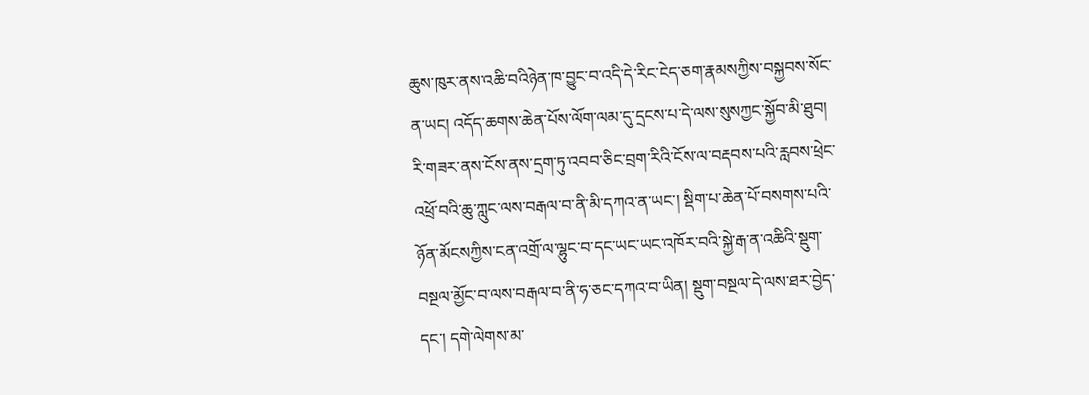ཆུས་ཁུར་ནས་འཆི་བའིཉེན་ཁ་བྱུང་བ་འདི་དེ་རིང་ངེད་ཅག་རྣམསཀྱིས་བསྐྱབས་སོང་ན་ཡང། འདོད་ཆགས་ཆེན་པོས་ལོག་ལམ་དུ་དྲངས་པ་དེ་ལས་སུསཀྱང་སྐྱོབ་མི་ཐུབ། རི་གཟར་ནས་ངོས་ནས་དྲག་ཏུ་འབབ་ཅིང་བྲག་རིའི་ངོས་ལ་བརྡབས་པའི་རླབས་ཕྲེང་འཕྲོ་བའི་ཆུ་ཀླུང་ལས་བརྒལ་བ་ནི་མི་དཀའ་ན་ཡང་། སྡིག་པ་ཆེན་པོ་བསགས་པའི་ཉོན་མོངསཀྱིས་ངན་འགྲོ་ལ་ལྷུང་བ་དང་ཡང་ཡང་འཁོར་བའི་སྐྱེ་རྒ་ན་འཆིའི་སྡུག་བསྔལ་མྱོང་བ་ལས་བརྒལ་བ་ནི་ཧ་ཅང་དཀའ་བ་ཡིན། སྡུག་བསྔལ་དེ་ལས་ཐར་བྱེད་དང་། དགེ་ལེགས་མ་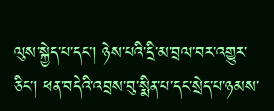ལུས་སྐྱེད་པ་དང་། ཉེས་པའི་དྲི་མ་བྲལ་བར་འགྱུར་ཅིང་། ཕན་བདེའི་འབྲས་བུ་སྨིན་པ་དང་སྲེད་པ་ཉམས་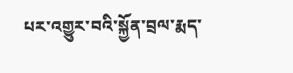པར་འགྱུར་བའི་སྐྱོན་བྲལ་རྨད་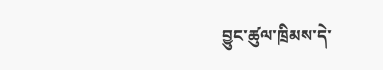བྱུང་ཚུལ་ཁྲིམས་དེ་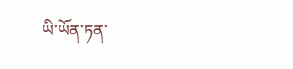ཡི་ཡོན་ཏན་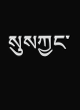སུསཀྱང་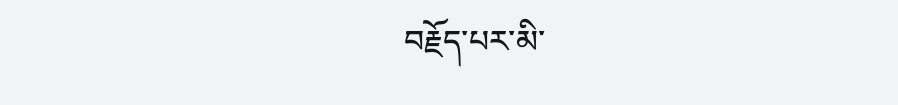བརྗོད་པར་མི་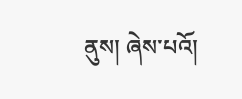ནུས། ཞེས་པའོ།